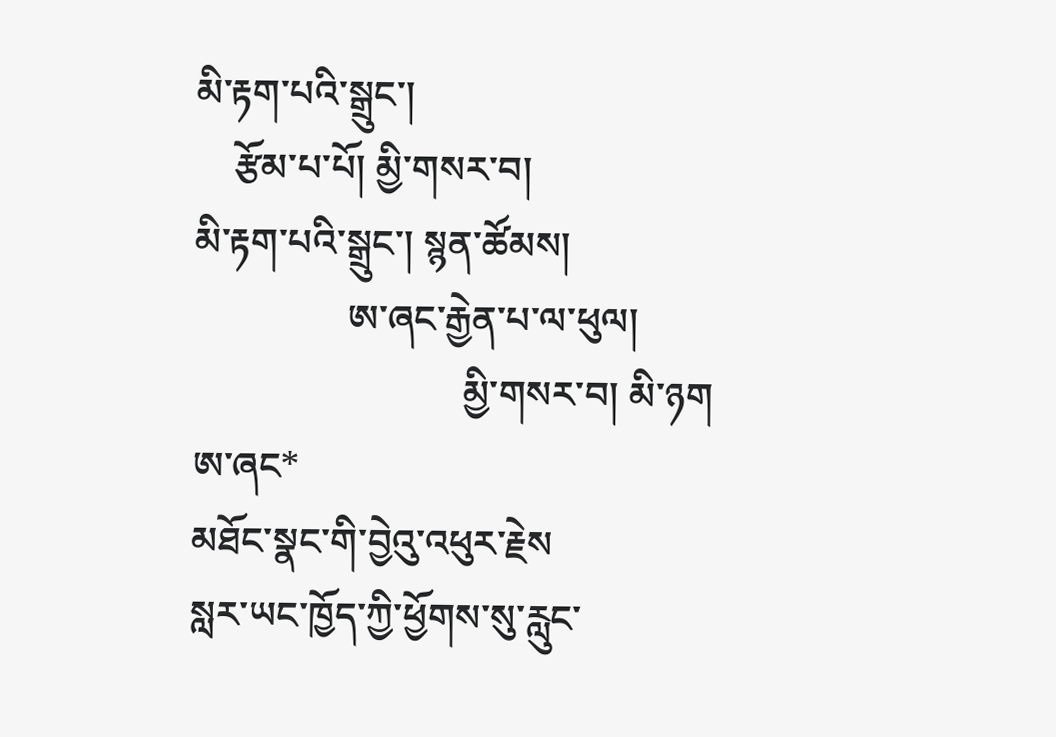མི་རྟག་པའི་སྒྲུང་།
    རྩོམ་པ་པོ། མྱི་གསར་བ།
མི་རྟག་པའི་སྒྲུང་། སྙན་ཚོམས།
                ཨ་ཞང་རྒྱེན་པ་ལ་ཕུལ།
                            མྱི་གསར་བ། མི་ཉག
ཨ་ཞང*
མཐོང་སྣང་གི་བྱེའུ་འཕུར་རྗེས
སླར་ཡང་ཁྱོད་ཀྱི་ཕྱོགས་སུ་རླུང་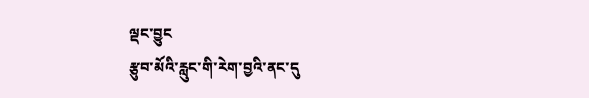ལྡང་བྱུང
རྩུབ་མོའི་རླུང་གི་རེག་བྱའི་ནང་དུ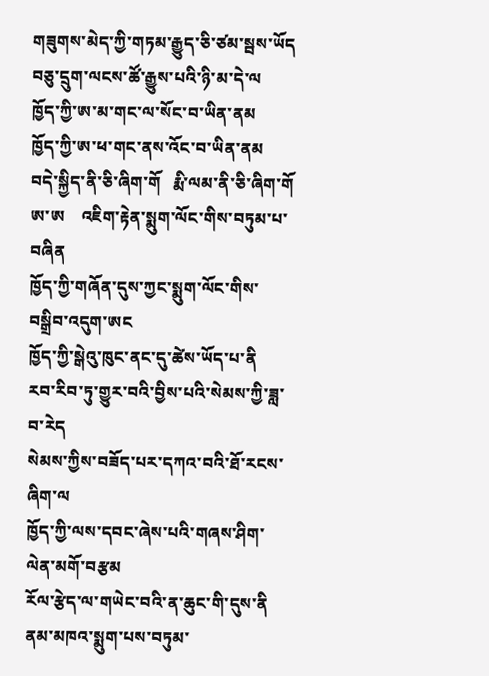གཟུགས་མེད་ཀྱི་གཏམ་རྒྱུད་ཅི་ཙམ་སྦས་ཡོད
བཅུ་དྲུག་ལངས་ཚོ་རྒྱུས་པའི་ཉི་མ་དེ་ལ
ཁྱོད་ཀྱི་ཨ་མ་གང་ལ་སོང་བ་ཡིན་ནམ
ཁྱོད་ཀྱི་ཨ་ཕ་གང་ནས་འོང་བ་ཡིན་ནམ
བདེ་སྐྱིད་ནི་ཅི་ཞིག་གོ   རྨི་ལམ་ནི་ཅི་ཞིག་གོ
ཨ་ཨ    འཇིག་རྟེན་སྨུག་ལོང་གིས་བཏུམ་པ་བཞིན
ཁྱོད་ཀྱི་གཞོན་དུས་ཀྱང་སྨུག་ལོང་གིས་བསྒྲིབ་འདུག་ཨང
ཁྱོད་ཀྱི་སྒེའུ་ཁུང་ནང་དུ་ཚེས་ཡོད་པ་ནི
རབ་རིབ་ཏུ་གྱུར་བའི་བྱིས་པའི་སེམས་ཀྱི་ཟླ་བ་རེད
སེམས་ཀྱིས་བཟོད་པར་དཀའ་བའི་ཐོ་རངས་ཞིག་ལ
ཁྱོད་ཀྱི་ལས་དབང་ཞེས་པའི་གཞས་ཤིག་ལེན་མགོ་བརྩམ
རོལ་རྩེད་ལ་གཡེང་བའི་ན་ཆུང་གི་དུས་ནི
ནམ་མཁའ་སྨུག་པས་བཏུམ་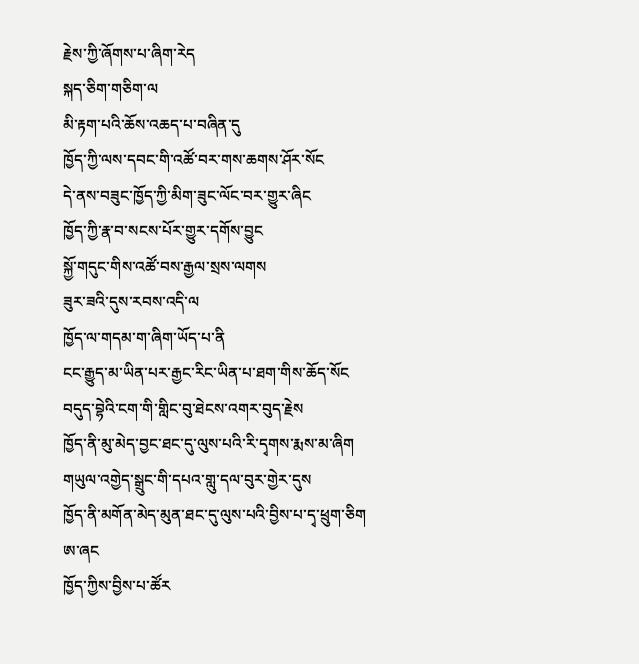རྗེས་ཀྱི་ཞོགས་པ་ཞིག་རེད
སྐད་ཅིག་གཅིག་ལ
མི་རྟག་པའི་ཆོས་འཆད་པ་བཞིན་དུ
ཁྱོད་ཀྱི་ལས་དབང་གི་འཚོ་བར་གས་ཆགས་ཤོར་སོང
དེ་ནས་བཟུང་ཁྱོད་ཀྱི་མིག་ཟུང་ལོང་བར་གྱུར་ཞིང
ཁྱོད་ཀྱི་རྣ་བ་སངས་པོར་གྱུར་དགོས་བྱུང
སྐྱོ་གདུང་གིས་འཚོ་བས་རྒྱལ་སྲས་ལགས
ཟུར་ཟའི་དུས་རབས་འདི་ལ
ཁྱོད་ལ་གདམ་ག་ཞིག་ཡོད་པ་ནི
ངང་རྒྱུད་མ་ཡིན་པར་རྒྱང་རིང་ཡིན་པ་ཐག་གིས་ཆོད་སོང
བདུད་བྷེའི་ངག་གི་གླིང་བུ་ཐེངས་འགར་བུད་རྗེས
ཁྱོད་ནི་མུ་མེད་བྱང་ཐང་དུ་ལུས་པའི་རི་དྭགས་རྨས་མ་ཞིག
གཡུལ་འགྱེད་སྒྲུང་གི་དཔའ་གླུ་དལ་བུར་གྱེར་དུས
ཁྱོད་ནི་མགོན་མེད་མུན་ཐང་དུ་ལུས་པའི་བྱིས་པ་དྭ་ཕྲུག་ཅིག
ཨ་ཞང
ཁྱོད་ཀྱིས་བྱིས་པ་ཚོར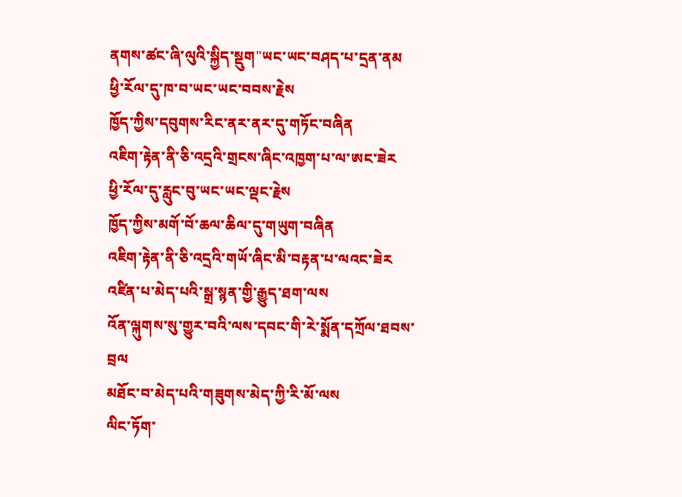ནགས་ཚང་ཞི་ལུའི་སྐྱིད་སྡུག"ཡང་ཡང་བཤད་པ་དྲན་ནམ
ཕྱི་རོལ་དུ་ཁ་བ་ཡང་ཡང་བབས་རྗེས
ཁྱོད་ཀྱིས་དབུགས་རིང་ནར་ནར་དུ་གཏོང་བཞིན
འཇིག་རྟེན་ནི་ཅི་འདྲའི་གྲངས་ཞིང་འཁྱག་པ་ལ་ཨང་ཟེར
ཕྱི་རོལ་དུ་རླུང་བུ་ཡང་ཡང་ལྡང་རྗེས
ཁྱོད་ཀྱིས་མགོ་བོ་ཆལ་ཆིལ་དུ་གཡུག་བཞིན
འཇིག་རྟེན་ནི་ཅི་འདྲའི་གཡོ་ཞིང་མི་བརྟན་པ་ལའང་ཟེར
འཛིན་པ་མེད་པའི་སྒྲ་སྙན་གྱི་རྒྱུད་ཐག་ལས
འོན་ལྐུགས་སུ་གྱུར་བའི་ལས་དབང་གི་རེ་སྨོན་དཀྲོལ་ཐབས་བྲལ
མཐོང་བ་མེད་པའི་གཟུགས་མེད་ཀྱི་རི་མོ་ལས
ལིང་ཏོག་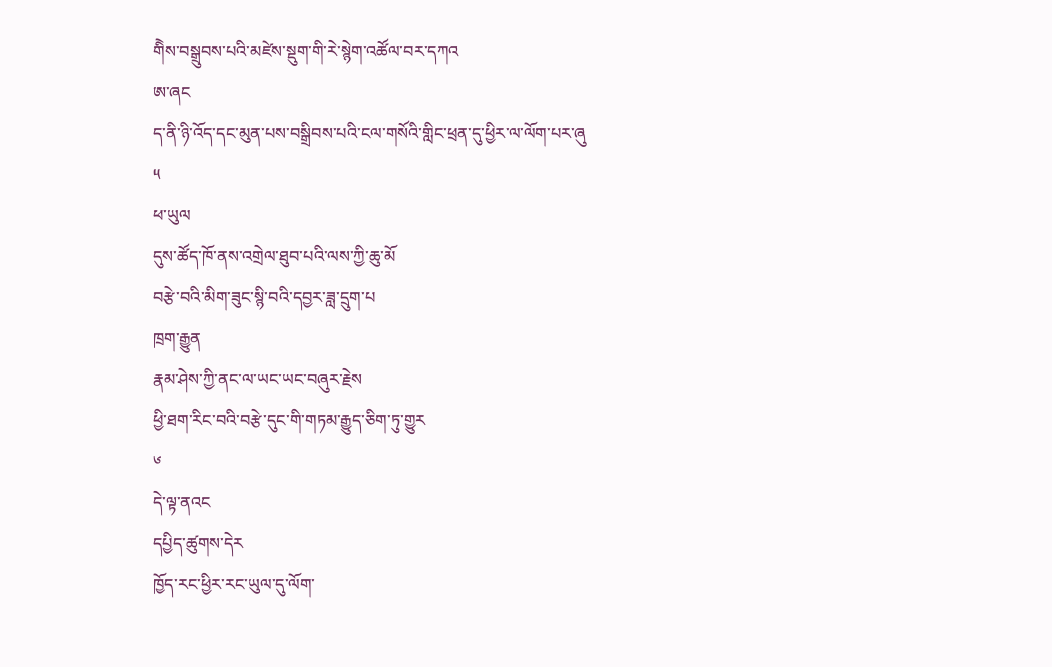གིེས་བསྒྲུབས་པའི་མཛེས་སྡུག་གི་རེ་སྙེག་འཚོལ་བར་དཀའ
ཨ་ཞང
ད་ནི་ཉི་འོད་དང་མུན་པས་བསྒྲིབས་པའི་ངལ་གསོའི་གླིང་ཕྲན་དུ་ཕྱིར་ལ་ལོག་པར་ཞུ
༥
ཕ་ཡུལ
དུས་ཚོད་ཁོ་ནས་འགྲེལ་ཐུབ་པའི་ལས་ཀྱི་ཆུ་མོ
བརྩེ་བའི་མིག་ཟུང་སྙི་བའི་དབྱར་ཟླ་དྲུག་པ
ཁྲག་རྒྱུན
རྣམ་ཤེས་ཀྱི་ནང་ལ་ཡང་ཡང་བཞུར་རྗེས
ཕྱི་ཐག་རིང་བའི་བརྩེ་དུང་གི་གཏམ་རྒྱུད་ཅིག་ཏུ་གྱུར
༦
དེ་ལྟ་ནའང
དཔྱིད་ཚུགས་དེར
ཁྱོད་རང་ཕྱིར་རང་ཡུལ་དུ་ལོག་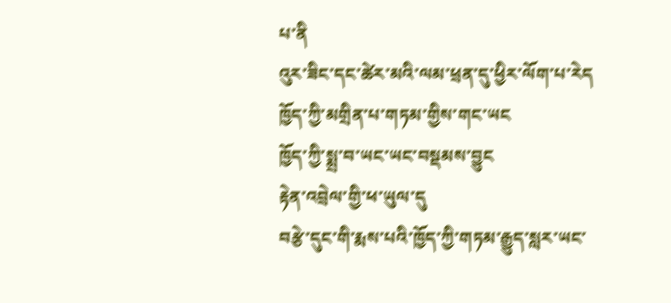པ་ནི
འུར་ཟིང་དང་ཚེར་མའི་ལམ་ཕྲན་དུ་ཕྱིར་ལོག་པ་རེད
ཁྱོད་ཀྱི་མགྲིན་པ་གཏམ་གྱིས་གང་ཡང
ཁྱོད་ཀྱི་སྨྲ་བ་ཡང་ཡང་བསྡམས་བྱུང
རྟེན་འབྲེལ་གྱི་ཕ་ཡུལ་དུ
བརྩེ་དུང་གི་རྨས་པའི་ཁྱོད་ཀྱི་གཏམ་རྒྱུད་སླར་ཡང་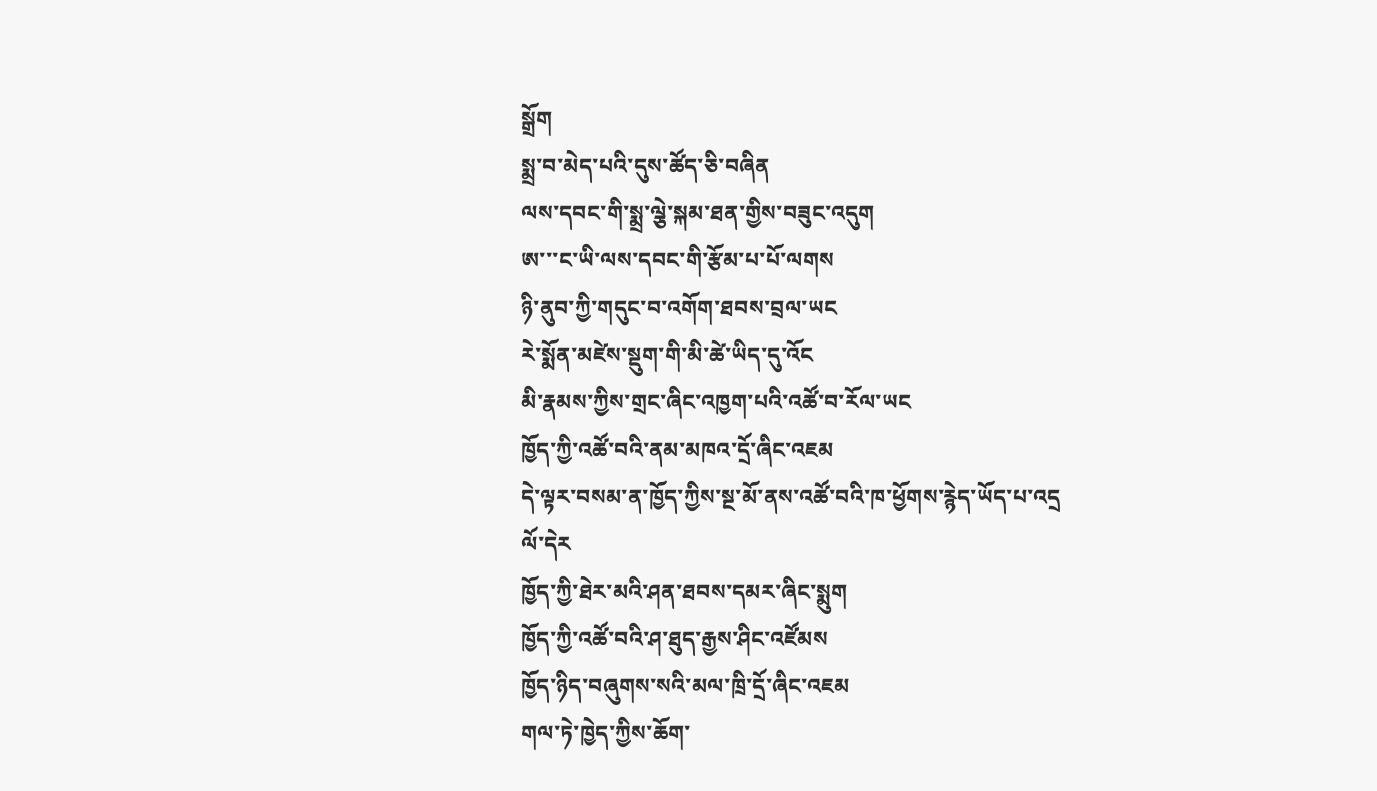སྒྲོག
སྨྲ་བ་མེད་པའི་དུས་ཚོད་ཅི་བཞིན
ལས་དབང་གི་སྨྲ་ལྕེ་སྐམ་ཐན་གྱིས་བཟུང་འདུག
ཨ་་་ང་ཡི་ལས་དབང་གི་རྩོམ་པ་པོ་ལགས
ཉི་ནུབ་ཀྱི་གདུང་བ་འགོག་ཐབས་བྲལ་ཡང
རེ་སྨོན་མཛེས་སྡུག་གི་མི་ཚེ་ཡིད་དུ་འོང
མི་རྣམས་ཀྱིས་གྲང་ཞིང་འཁྱག་པའི་འཚོ་བ་རོལ་ཡང
ཁྱོད་ཀྱི་འཚོ་བའི་ནམ་མཁའ་དྲོ་ཞིང་འཇམ
དེ་ལྟར་བསམ་ན་ཁྱོད་ཀྱིས་སྔ་མོ་ནས་འཚོ་བའི་ཁ་ཕྱོགས་རྙེད་ཡོད་པ་འདྲ
ལོ་དེར
ཁྱོད་ཀྱི་ཐེར་མའི་ཤན་ཐབས་དམར་ཞིང་སྨུག
ཁྱོད་ཀྱི་འཚོ་བའི་ཤ་ཐུད་རྒྱས་ཤིང་འཛོམས
ཁྱོད་ཉིད་བཞུགས་སའི་མལ་ཁྲི་དྲོ་ཞིང་འཇམ
གལ་ཏེ་ཁྱེད་ཀྱིས་ཆོག་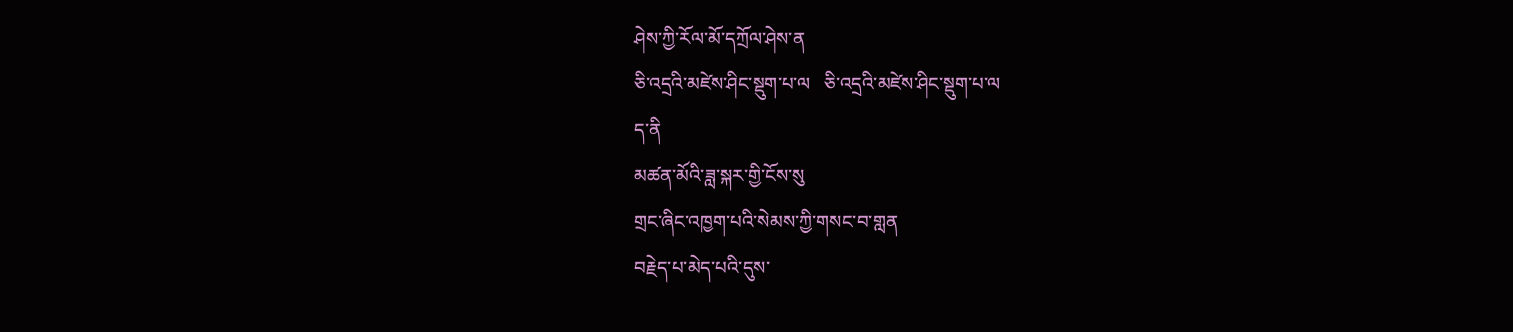ཤེས་ཀྱི་རོལ་མོ་དཀྲོལ་ཤེས་ན
ཅི་འདྲའི་མཛེས་ཤིང་སྡུག་པ་ལ   ཅི་འདྲའི་མཛེས་ཤིང་སྡུག་པ་ལ
ད་ནི
མཚན་མོའི་ཟླ་སྐར་གྱི་ངོས་སུ
གྲང་ཞིང་འཁྱག་པའི་སེམས་ཀྱི་གསང་བ་གླན
བརྗེད་པ་མེད་པའི་དུས་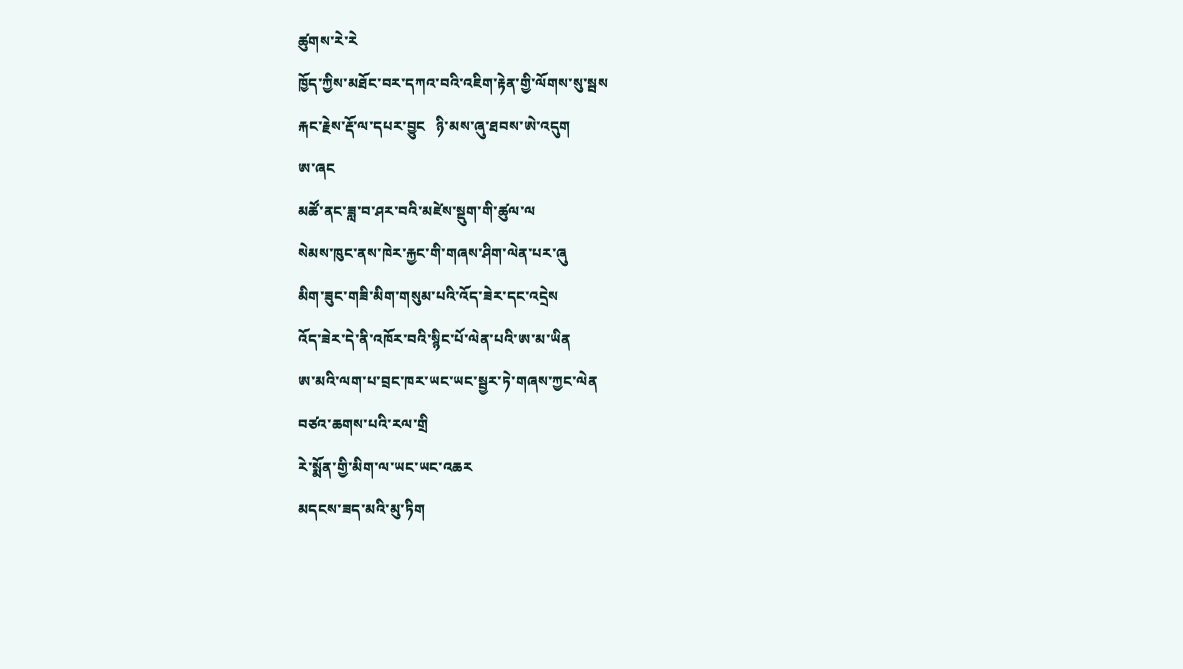ཚུགས་རེ་རེ
ཁྱོད་ཀྱིས་མཐོང་བར་དཀའ་བའི་འཇིག་རྟེན་གྱི་ལོགས་སུ་སྦས
རྐང་རྗེས་རྡོ་ལ་དཔར་བྱུང   ཉི་མས་ཞུ་ཐབས་ཨེ་འདུག
ཨ་ཞང
མཚོ་ནང་ཟླ་བ་ཤར་བའི་མཛེས་སྡུག་གི་ཚུལ་ལ
སེམས་ཁུང་ནས་ཁེར་རྐྱང་གི་གཞས་ཤིག་ལེན་པར་ཞུ
མིག་ཟུང་གཟི་མིག་གསུམ་པའི་འོད་ཟེར་དང་འདྲེས
འོད་ཟེར་དེ་ནི་འཁོར་བའི་སྙིང་པོ་ལེན་པའི་ཨ་མ་ཡིན
ཨ་མའི་ལག་པ་བྲང་ཁར་ཡང་ཡང་སྦྱར་ཏེ་གཞས་ཀྱང་ལེན
བཙའ་ཆགས་པའི་རལ་གྲི
རེ་སྨོན་གྱི་མིག་ལ་ཡང་ཡང་འཆར
མདངས་ཟད་མའི་མུ་ཏིག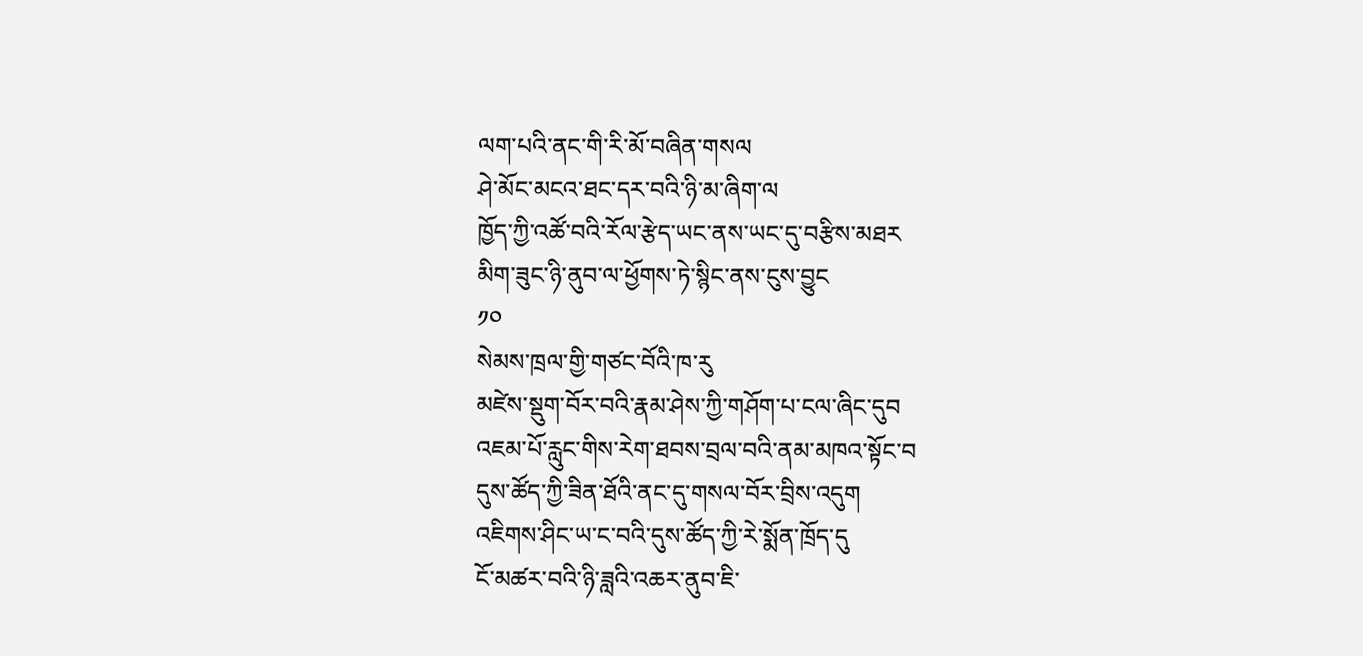ལག་པའི་ནང་གི་རི་མོ་བཞིན་གསལ
ཤེ་མོང་མངའ་ཐང་དར་བའི་ཉི་མ་ཞིག་ལ
ཁྱོད་ཀྱི་འཚོ་བའི་རོལ་རྩེད་ཡང་ནས་ཡང་དུ་བརྩིས་མཐར
མིག་ཟུང་ཉི་ནུབ་ལ་ཕྱོགས་ཏེ་སྙིང་ནས་ངུས་བྱུང
༡༠
སེམས་ཁྲལ་གྱི་གཙང་བོའི་ཁ་རུ
མཛེས་སྡུག་བོར་བའི་རྣམ་ཤེས་ཀྱི་གཤོག་པ་ངལ་ཞིང་དུབ
འཇམ་པོ་རླུང་གིས་རེག་ཐབས་བྲལ་བའི་ནམ་མཁའ་སྟོང་བ
དུས་ཚོད་ཀྱི་ཟིན་ཐོའི་ནང་དུ་གསལ་བོར་བྲིས་འདུག
འཇིགས་ཤིང་ཡ་ང་བའི་དུས་ཚོད་ཀྱི་རེ་སྨོན་ཁྲོད་དུ
ངོ་མཚར་བའི་ཉི་ཟླའི་འཆར་ནུབ་ཇི་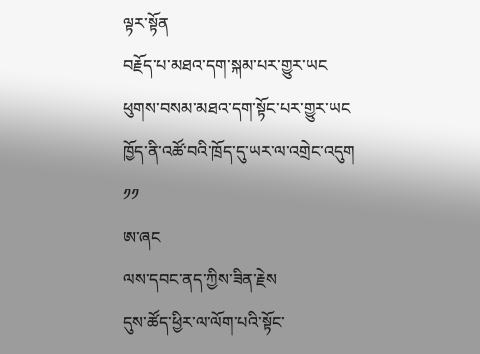ལྟར་སྟོན
བརྗོད་པ་མཐའ་དག་སྐམ་པར་གྱུར་ཡང
ཕུགས་བསམ་མཐའ་དག་སྟོང་པར་གྱུར་ཡང
ཁྱོད་ནི་འཚོ་བའི་ཁྲོད་དུ་ཡར་ལ་འགྲེང་འདུག
༡༡
ཨ་ཞང
ལས་དབང་ནད་ཀྱིས་ཟིན་རྗེས
དུས་ཚོད་ཕྱིར་ལ་ལོག་པའི་སྟོང་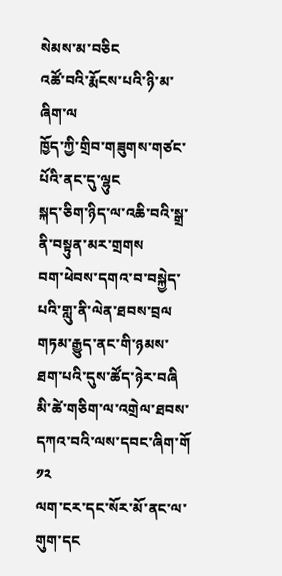སེམས་མ་བཅིང
འཚོ་བའི་རྨོངས་པའི་ཉི་མ་ཞིག་ལ
ཁྱོད་ཀྱི་གྲིབ་གཟུགས་གཙང་པོའི་ནང་དུ་ལྷུང
སྐད་ཅིག་ཉིད་ལ་འཆི་བའི་སྒྲ་ནི་བསྟུན་མར་གྲགས
བག་ཕེབས་དགའ་བ་བསྐྱེད་པའི་གླུ་ནི་ལེན་ཐབས་བྲལ
གཏམ་རྒྱུད་ནང་གི་ཉམས་ཐག་པའི་དུས་ཚོད་ཉེར་བཞི
མི་ཚེ་གཅིག་ལ་འགྲེལ་ཐབས་དཀའ་བའི་ལས་དབང་ཞིག་གོ
༡༢
ལག་ངར་དང་སོར་མོ་ནང་ལ་གུག་དང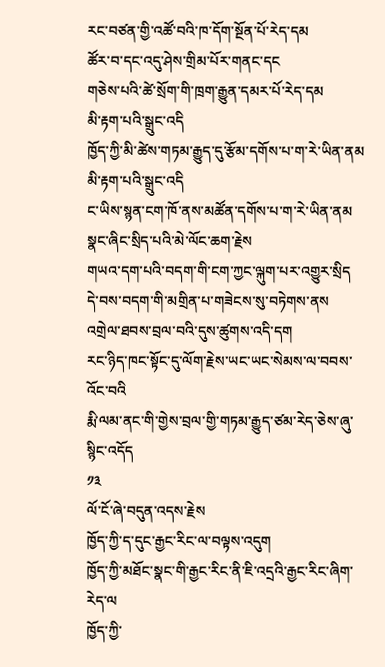རང་བཙན་གྱི་འཚོ་བའི་ཁ་དོག་སྔོན་པོ་རེད་དམ
ཚོར་བ་དང་འདུ་ཤེས་གྲིམ་པོར་གནང་དང
གཅེས་པའི་ཚེ་སྲོག་གི་ཁྲག་རྒྱུན་དམར་པོ་རེད་དམ
མི་རྟག་པའི་སྒྲུང་འདི
ཁྱོད་ཀྱི་མི་ཚེས་གཏམ་རྒྱུད་དུ་རྩོམ་དགོས་པ་ག་རེ་ཡིན་ནམ
མི་རྟག་པའི་སྒྲུང་འདི
ང་ཡིས་སྙན་ངག་ཁོ་ནས་མཚོན་དགོས་པ་ག་རེ་ཡིན་ནམ
སྣང་ཞིང་སྲིད་པའི་མེ་ལོང་ཆག་རྗེས
གཡའ་དག་པའི་བདག་གི་ངག་ཀྱང་ལྐུག་པར་འགྱུར་སྲིད
དེ་བས་བདག་གི་མགྲིན་པ་གཟེངས་སུ་བཏེགས་ནས
འགྲེལ་ཐབས་བྲལ་བའི་དུས་ཚུགས་འདི་དག
རང་ཉིད་ཁང་སྟོང་དུ་ལོག་རྗེས་ཡང་ཡང་སེམས་ལ་བབས་འོང་བའི
རྨི་ལམ་ནང་གི་གྱེས་བྲལ་གྱི་གཏམ་རྒྱུད་ཙམ་རེད་ཅེས་ཞུ་སྙིང་འདོད
༡༣
ལོ་ངོ་ཞེ་བདུན་འདས་རྗེས
ཁྱོད་ཀྱི་ད་དུང་རྒྱང་རིང་ལ་བལྟས་འདུག
ཁྱོད་ཀྱི་མཐོང་སྣང་གི་རྒྱང་རིང་ནི་ཇི་འདྲའི་རྒྱང་རིང་ཞིག་རེད་ལ
ཁྱོད་ཀྱི་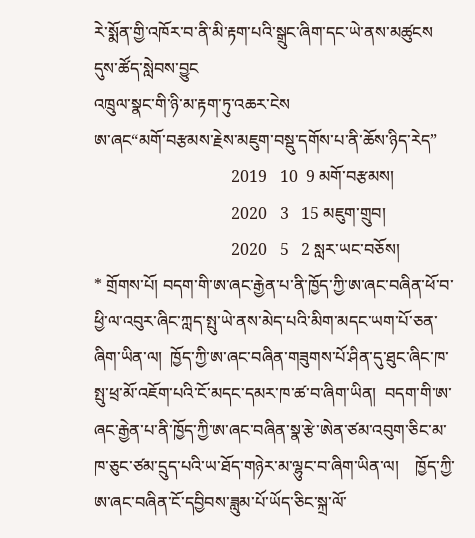རེ་སྨོན་གྱི་འཁོར་བ་ནི་མི་རྟག་པའི་སྒྲུང་ཞིག་དང་ཡེ་ནས་མཚུངས
དུས་ཚོད་སླེབས་བྱུང
འཁྲུལ་སྣང་གི་ཉི་མ་རྟག་ཏུ་འཆར་ངེས
ཨ་ཞང“མགོ་བརྩམས་རྗེས་མཇུག་བསྡུ་དགོས་པ་ནི་ཆོས་ཉིད་རེད”
                                 2019   10  9 མགོ་བརྩམས།
                                 2020   3   15 མཇུག་གྲུབ།
                                 2020   5   2 སླར་ཡང་བཅོས།
* གྲོགས་པོ། བདག་གི་ཨ་ཞང་རྒྱེན་པ་ནི་ཁྱོད་ཀྱི་ཨ་ཞང་བཞིན་ཕོ་བ་ཕྱི་ལ་འབུར་ཞིང་ཀླད་སྤུ་ཡེ་ནས་མེད་པའི་མིག་མདང་ཡག་པོ་ཅན་ཞིག་ཡིན་ལ།  ཁྱོད་ཀྱི་ཨ་ཞང་བཞིན་གཟུགས་པོ་ཤིན་དུ་ཐུང་ཞིང་ཁ་སྤུ་ཕྲ་མོ་འཇོག་པའི་ངོ་མདང་དམར་ཁ་ཚ་བ་ཞིག་ཡིན།  བདག་གི་ཨ་ཞང་རྒྱེན་པ་ནི་ཁྱོད་ཀྱི་ཨ་ཞང་བཞིན་སྣ་རྩེ་ཨེན་ཙམ་འབུག་ཅིང་མ་ཁ་ཅུང་ཙམ་དྲུད་པའི་ཡ་ཐོད་གཉེར་མ་ལྷུང་བ་ཞིག་ཡིན་ལ།    ཁྱོད་ཀྱི་ཨ་ཞང་བཞིན་ངོ་དབྱིབས་ཟླུམ་པོ་ཡོད་ཅིང་སྐྲ་ལོ་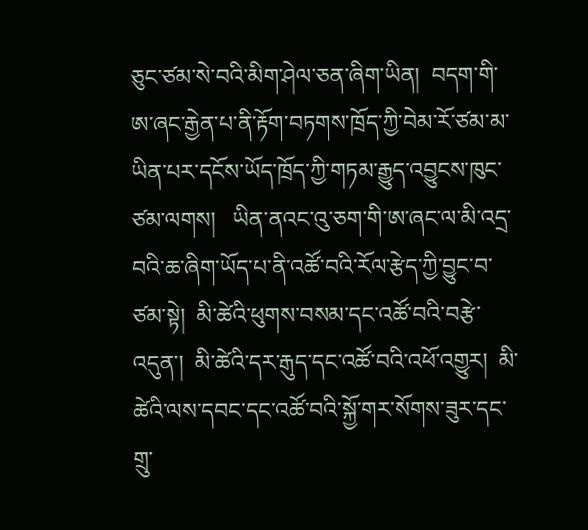ཅུང་ཙམ་སེ་བའི་མིག་ཤེལ་ཅན་ཞིག་ཡིན།  བདག་གི་ཨ་ཞང་རྒྱེན་པ་ནི་རྟོག་བཏགས་ཁྲོད་ཀྱི་བེམ་རོ་ཙམ་མ་ཡིན་པར་དངོས་ཡོད་ཁྲོད་ཀྱི་གཏམ་རྒྱུད་འབྱུངས་ཁུང་ཙམ་ལགས།   ཡིན་ནའང་འུ་ཅག་གི་ཨ་ཞང་ལ་མི་འདྲ་བའི་ཆ་ཞིག་ཡོད་པ་ནི་འཚོ་བའི་རོལ་རྩེད་ཀྱི་བྱུང་བ་ཙམ་སྟེ།  མི་ཚེའི་ཕུགས་བསམ་དང་འཚོ་བའི་བརྩེ་འདུན་།  མི་ཚེའི་དར་རྒུད་དང་འཚོ་བའི་འཕོ་འགྱུར།  མི་ཚེའི་ལས་དབང་དང་འཚོ་བའི་སྐྱོ་གར་སོགས་ཟུར་དང་གྲུ་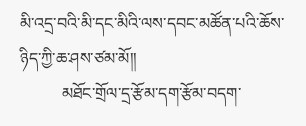མི་འདྲ་བའི་མི་དང་མིའི་ལས་དབང་མཚོན་པའི་ཆོས་ཉིད་ཀྱི་ཆ་ཤས་ཙམ་མོ།།
          མཐོང་གྲོལ་དྲ་རྩོམ་དག་རྩོམ་བདག་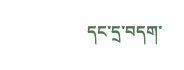དང་དྲ་བདག་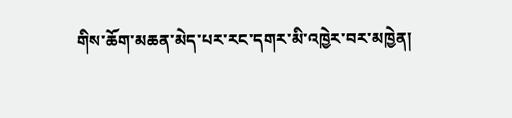གིས་ཆོག་མཆན་མེད་པར་རང་དགར་མི་འཁྱེར་བར་མཁྱེན།